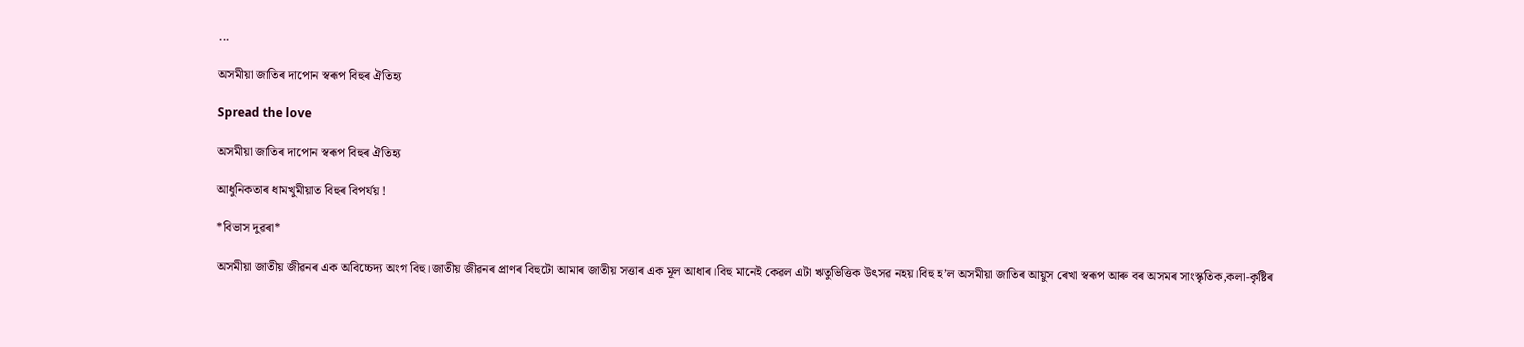...

অসমীয়া জাতিৰ দাপোন স্বৰূপ বিহুৰ ঐতিহ্য

Spread the love

অসমীয়া জাতিৰ দাপোন স্বৰূপ বিহুৰ ঐতিহ্য

আধুনিকতাৰ ধামখুমীয়াত বিহুৰ বিপৰ্যয় !

*বিভাস দুৱৰা*

অসমীয়া জাতীয় জীৱনৰ এক অবিচ্চেদ্য অংগ বিহু।জাতীয় জীৱনৰ প্ৰাণৰ বিহুটো আমাৰ জাতীয় সত্তাৰ এক মূল আধাৰ।বিহু মানেই কেৱল এটা ঋতুভিত্তিক উৎসৱ নহয়।বিহু হ’ল অসমীয়া জাতিৰ আয়ুস ৰেখা স্বৰূপ আৰু বৰ অসমৰ সাংস্কৃতিক,কলা-কৃষ্টিৰ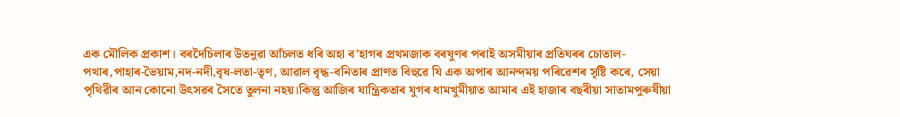এক মৌলিক প্ৰকাশ। বৰদৈচিলাৰ উতনুৱা আঁচলত ধৰি অহা ব’হাগৰ প্ৰথমজাক বৰষুণৰ পৰাই অসমীয়াৰ প্ৰতিঘৰৰ চোতাল-পথাৰ,পাহাৰ-ভৈয়াম,নদ-নদী,বৃষ-লতা-তৃণ, আৱাল বৃদ্ধ-বনিতাৰ প্ৰাণত বিহুৱে যি এক অপাৰ আনন্দময় পৰিৱেশৰ সৃষ্টি কৰে, সেয়া পৃথিৱীৰ আন কোনো উৎসৱৰ সৈতে তুলনা নহয়।কিন্তু আজিৰ যান্ত্ৰিকতাৰ যুগৰ ধামখুমীয়াত আমাৰ এই হাজাৰ বছৰীয়া সাতামপুৰুষীয়া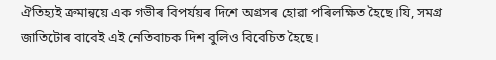ঐতিহ্যই ক্ৰমান্বয়ে এক গভীৰ বিপৰ্যয়ৰ দিশে অগ্ৰসৰ হোৱা পৰিলক্ষিত হৈছে।যি, সমগ্ৰ জাতিটোৰ বাবেই এই নেতিবাচক দিশ বুলিও বিবেচিত হৈছে।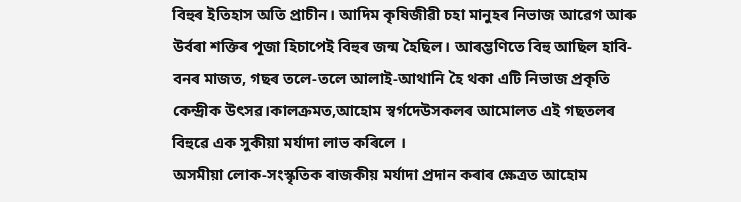বিহুৰ ইতিহাস অতি প্ৰাচীন। আদিম কৃষিজীৱী চহা মানুহৰ নিভাজ আৱেগ আৰু উৰ্বৰা শক্তিৰ পূজা হিচাপেই বিহুৰ জন্ম হৈছিল। আৰম্ভণিতে বিহু আছিল হাবি-বনৰ মাজত, গছৰ তলে-তলে আলাই-আথানি হৈ থকা এটি নিভাজ প্ৰকৃতি কেন্দ্ৰীক উৎসৱ।কালক্ৰমত,আহোম স্বৰ্গদেউসকলৰ আমোলত এই গছতলৰ বিহুৱে এক সুকীয়া মৰ্যাদা লাভ কৰিলে ।
অসমীয়া লোক-সংস্কৃতিক ৰাজকীয় মৰ্যাদা প্ৰদান কৰাৰ ক্ষেত্ৰত আহোম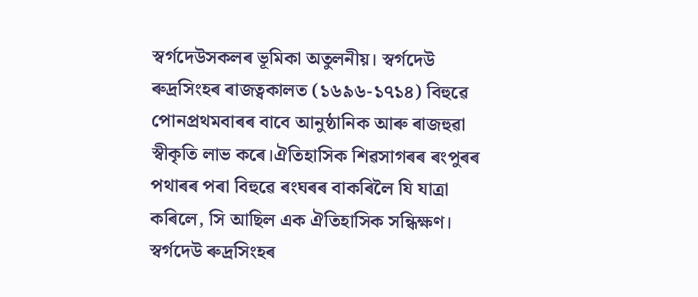স্বৰ্গদেউসকলৰ ভূমিকা অতুলনীয়। স্বৰ্গদেউ ৰুদ্ৰসিংহৰ ৰাজত্বকালত (১৬৯৬-১৭১৪) বিহুৱে পোনপ্ৰথমবাৰৰ বাবে আনুষ্ঠানিক আৰু ৰাজহুৱা স্বীকৃতি লাভ কৰে।ঐতিহাসিক শিৱসাগৰৰ ৰংপুৰৰ পথাৰৰ পৰা বিহুৱে ৰংঘৰৰ বাকৰিলৈ যি যাত্ৰা কৰিলে, সি আছিল এক ঐতিহাসিক সন্ধিক্ষণ। স্বৰ্গদেউ ৰুদ্ৰসিংহৰ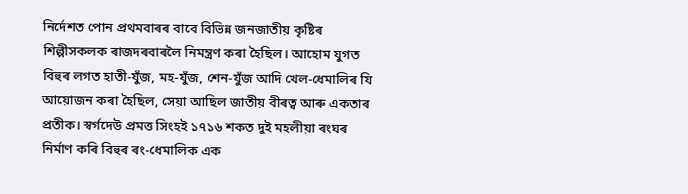নিৰ্দেশত পোন প্ৰথমবাৰৰ বাবে বিভিন্ন জনজাতীয় কৃষ্টিৰ শিল্পীসকলক ৰাজদৰবাৰলৈ নিমন্ত্ৰণ কৰা হৈছিল। আহোম যুগত বিহুৰ লগত হাতী-যুঁজ, মহ-যুঁজ, শেন-যুঁজ আদি খেল-ধেমালিৰ যি আয়োজন কৰা হৈছিল, সেয়া আছিল জাতীয় বীৰত্ব আৰু একতাৰ প্ৰতীক। স্বৰ্গদেউ প্ৰমত্ত সিংহই ১৭১৬ শকত দুই মহলীয়া ৰংঘৰ নিৰ্মাণ কৰি বিহুৰ ৰং-ধেমালিক এক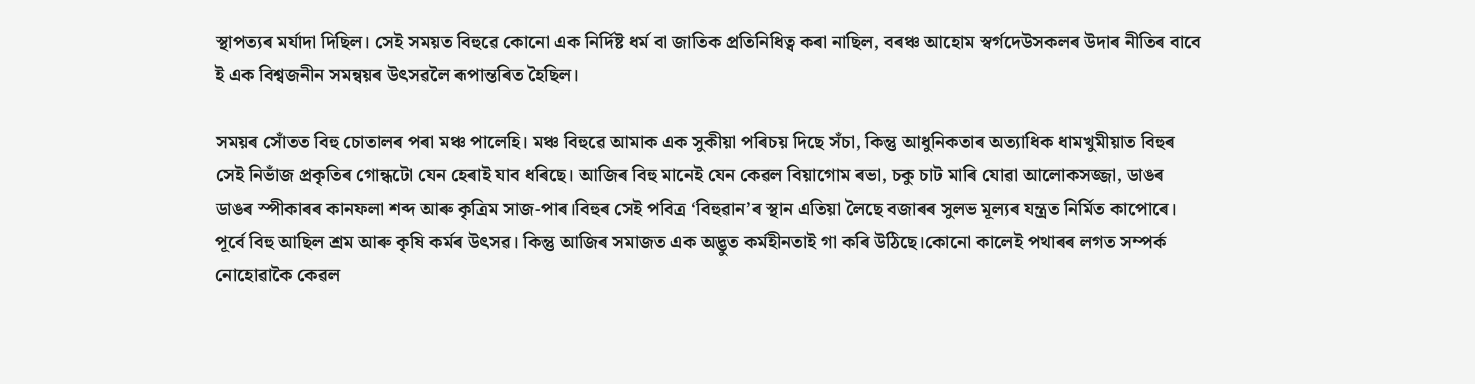স্থাপত্যৰ মৰ্যাদা দিছিল। সেই সময়ত বিহুৱে কোনো এক নিৰ্দিষ্ট ধৰ্ম বা জাতিক প্ৰতিনিধিত্ব কৰা নাছিল, বৰঞ্চ আহোম স্বৰ্গদেউসকলৰ উদাৰ নীতিৰ বাবে ই এক বিশ্বজনীন সমন্বয়ৰ উৎসৱলৈ ৰূপান্তৰিত হৈছিল।

সময়ৰ সোঁতত বিহু চোতালৰ পৰা মঞ্চ পালেহি। মঞ্চ বিহুৱে আমাক এক সুকীয়া পৰিচয় দিছে সঁচা, কিন্তু আধুনিকতাৰ অত্যাধিক ধামখুমীয়াত বিহুৰ সেই নিভাঁজ প্ৰকৃতিৰ গোন্ধটো যেন হেৰাই যাব ধৰিছে। আজিৰ বিহু মানেই যেন কেৱল বিয়াগোম ৰভা, চকু চাট মাৰি যোৱা আলোকসজ্জা, ডাঙৰ ডাঙৰ স্পীকাৰৰ কানফলা শব্দ আৰু কৃত্ৰিম সাজ-পাৰ।বিহুৰ সেই পবিত্ৰ ‘বিহুৱান’ৰ স্থান এতিয়া লৈছে বজাৰৰ সুলভ মূল্যৰ যন্ত্ৰত নিৰ্মিত কাপোৰে।
পূৰ্বে বিহু আছিল শ্ৰম আৰু কৃষি কৰ্মৰ উৎসৱ। কিন্তু আজিৰ সমাজত এক অদ্ভুত কৰ্মহীনতাই গা কৰি উঠিছে।কোনো কালেই পথাৰৰ লগত সম্পৰ্ক নোহোৱাকৈ কেৱল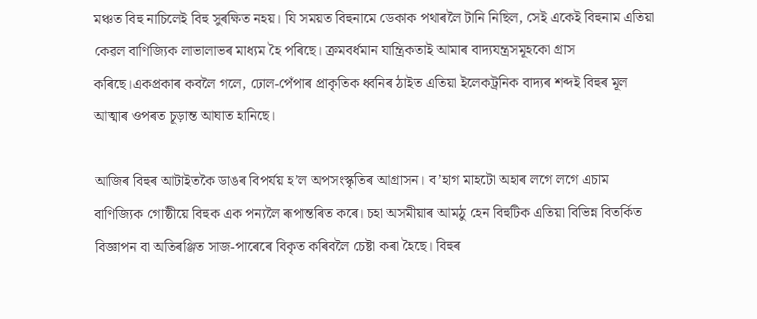মঞ্চত বিহু নাচিলেই বিহু সুৰক্ষিত নহয়। যি সময়ত বিহুনামে ডেকাক পথাৰলৈ টানি নিছিল, সেই একেই বিহুনাম এতিয়া কেৱল বাণিজ্যিক লাভালাভৰ মাধ্যম হৈ পৰিছে। ক্ৰমবৰ্ধমান যান্ত্ৰিকতাই আমাৰ বাদ্যযন্ত্ৰসমূহকো গ্ৰাস কৰিছে।একপ্ৰকাৰ কবলৈ গলে, ঢোল-পেঁপাৰ প্ৰাকৃতিক ধ্বনিৰ ঠাইত এতিয়া ইলেকট্ৰনিক বাদ্যৰ শব্দই বিহুৰ মূল আত্মাৰ ওপৰত চূড়ান্ত আঘাত হানিছে।

আজিৰ বিহুৰ আটাইতকৈ ডাঙৰ বিপৰ্যয় হ’ল অপসংস্কৃতিৰ আগ্ৰাসন। ব’হাগ মাহটো অহাৰ লগে লগে এচাম বাণিজ্যিক গোষ্ঠীয়ে বিহুক এক পন্যলৈ ৰূপান্তৰিত কৰে। চহা অসমীয়াৰ আমঠু হেন বিহুটিক এতিয়া বিভিন্ন বিতৰ্কিত বিজ্ঞাপন বা অতিৰঞ্জিত সাজ-পাৰেৰে বিকৃত কৰিবলৈ চেষ্টা কৰা হৈছে। বিহুৰ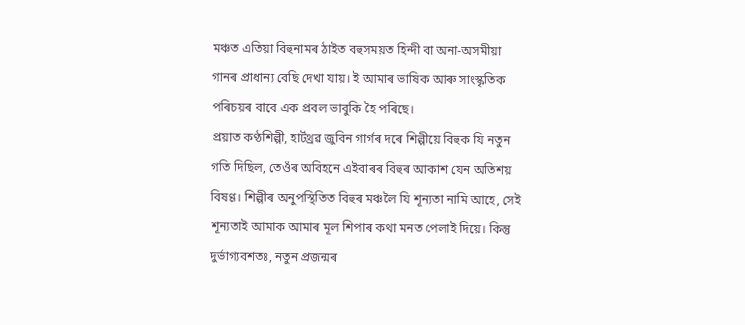মঞ্চত এতিয়া বিহুনামৰ ঠাইত বহুসময়ত হিন্দী বা অনা-অসমীয়া গানৰ প্ৰাধান্য বেছি দেখা যায়। ই আমাৰ ভাষিক আৰু সাংস্কৃতিক পৰিচয়ৰ বাবে এক প্ৰবল ভাবুকি হৈ পৰিছে।
প্ৰয়াত কণ্ঠশিল্পী, হাৰ্টথ্ৰৱ জুবিন গাৰ্গৰ দৰে শিল্পীয়ে বিহুক যি নতুন গতি দিছিল, তেওঁৰ অবিহনে এইবাৰৰ বিহুৰ আকাশ যেন অতিশয় বিষণ্ণ। শিল্পীৰ অনুপস্থিতিত বিহুৰ মঞ্চলৈ যি শূন্যতা নামি আহে, সেই শূন্যতাই আমাক আমাৰ মূল শিপাৰ কথা মনত পেলাই দিয়ে। কিন্তু দুৰ্ভাগ্যবশতঃ, নতুন প্ৰজন্মৰ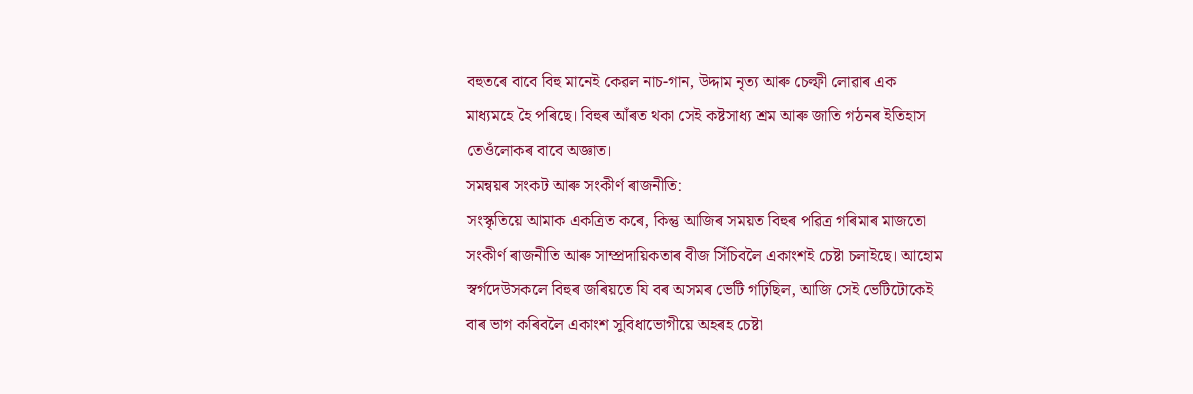বহুতৰে বাবে বিহু মানেই কেৱল নাচ-গান, উদ্দাম নৃত্য আৰু চেল্ফী লোৱাৰ এক মাধ্যমহে হৈ পৰিছে। বিহুৰ আঁৰত থকা সেই কষ্টসাধ্য শ্ৰম আৰু জাতি গঠনৰ ইতিহাস তেওঁলোকৰ বাবে অজ্ঞাত।
সমন্বয়ৰ সংকট আৰু সংকীৰ্ণ ৰাজনীতি:
সংস্কৃতিয়ে আমাক একত্ৰিত কৰে, কিন্তু আজিৰ সময়ত বিহুৰ পৱিত্ৰ গৰিমাৰ মাজতো সংকীৰ্ণ ৰাজনীতি আৰু সাম্প্ৰদায়িকতাৰ বীজ সিঁচিবলৈ একাংশই চেষ্টা চলাইছে। আহোম স্বৰ্গদেউসকলে বিহুৰ জৰিয়তে যি বৰ অসমৰ ভেটি গঢ়িছিল, আজি সেই ভেটিটোকেই বাৰ ভাগ কৰিবলৈ একাংশ সুবিধাভোগীয়ে অহৰহ চেষ্টা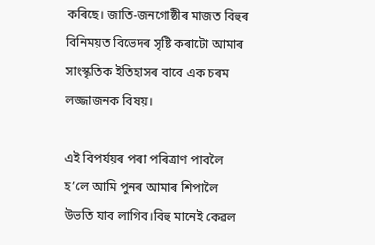কৰিছে। জাতি-জনগোষ্ঠীৰ মাজত বিহুৰ বিনিময়ত বিভেদৰ সৃষ্টি কৰাটো আমাৰ সাংস্কৃতিক ইতিহাসৰ বাবে এক চৰম লজ্জাজনক বিষয়।

এই বিপৰ্যয়ৰ পৰা পৰিত্ৰাণ পাবলৈ হ’লে আমি পুনৰ আমাৰ শিপালৈ উভতি যাব লাগিব।বিহু মানেই কেৱল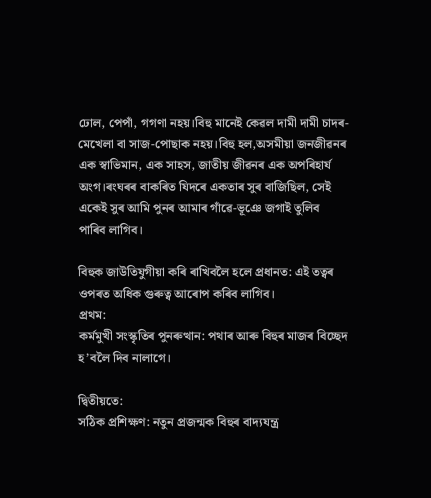ঢোল, পেপাঁ, গগণা নহয়।বিহু মানেই কেৱল দামী দামী চাদৰ-মেখেলা বা সাজ-পোছাক নহয়।বিহু হল,অসমীয়া জনজীৱনৰ এক স্বাভিমান, এক সাহস, জাতীয় জীৱনৰ এক অপৰিহাৰ্য অংগ।ৰংঘৰৰ বাকৰিত যিদৰে একতাৰ সুৰ বাজিছিল, সেই একেই সুৰ আমি পুনৰ আমাৰ গাঁৱে-ভূঞে জগাই তুলিব পাৰিব লাগিব।

বিহুক জাউতিযুগীয়া কৰি ৰাখিবলৈ হলে প্ৰধানত: এই তত্বৰ ওপৰত অধিক গুৰুত্ব আৰোপ কৰিব লাগিব।
প্ৰথম:
কৰ্মমুখী সংস্কৃতিৰ পুনৰুত্থান: পথাৰ আৰু বিহুৰ মাজৰ বিচ্ছেদ হ’বলৈ দিব নালাগে।

দ্বিতীয়তে:
সঠিক প্ৰশিক্ষণ: নতুন প্ৰজন্মক বিহুৰ বাদ্যযন্ত্ৰ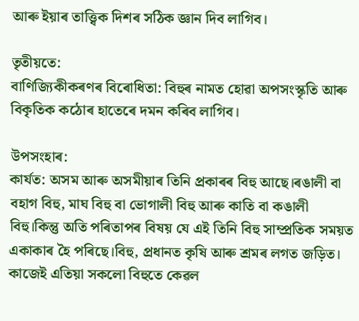আৰু ইয়াৰ তাত্ত্বিক দিশৰ সঠিক জ্ঞান দিব লাগিব।

তৃতীয়তে:
বাণিজ্যিকীকৰণৰ বিৰোধিতা: বিহুৰ নামত হোৱা অপসংস্কৃতি আৰু বিকৃতিক কঠোৰ হাতেৰে দমন কৰিব লাগিব।

উপসংহাৰ:
কাৰ্যত: অসম আৰু অসমীয়াৰ তিনি প্ৰকাৰৰ বিহু আছে।ৰঙালী বা বহাগ বিহু, মাঘ বিহু বা ভোগালী বিহু আৰু কাতি বা কঙালী বিহু।কিন্তু অতি পৰিতাপৰ বিষয় যে এই তিনি বিহু সাম্প্ৰতিক সময়ত একাকাৰ হৈ পৰিছে।বিহু, প্ৰধানত কৃষি আৰু শ্ৰমৰ লগত জড়িত। কাজেই এতিয়া সকলো বিহুতে কেৱল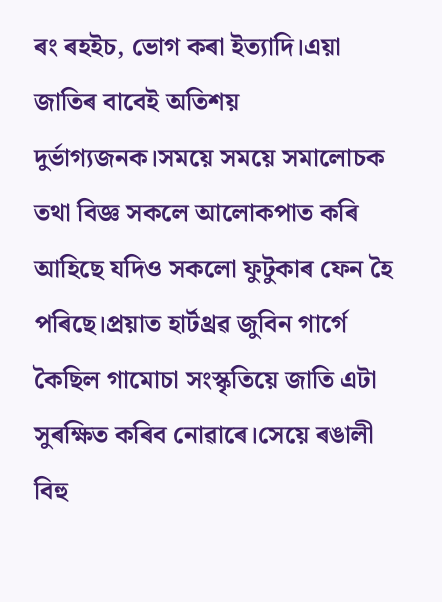ৰং ৰহইচ, ভোগ কৰা ইত্যাদি।এয়া জাতিৰ বাবেই অতিশয় দুৰ্ভাগ্যজনক।সময়ে সময়ে সমালোচক তথা বিজ্ঞ সকলে আলোকপাত কৰি আহিছে যদিও সকলো ফুটুকাৰ ফেন হৈ পৰিছে।প্ৰয়াত হাৰ্টথ্ৰৱ জুবিন গাৰ্গে কৈছিল গামোচা সংস্কৃতিয়ে জাতি এটা সুৰক্ষিত কৰিব নোৱাৰে।সেয়ে ৰঙালী বিহু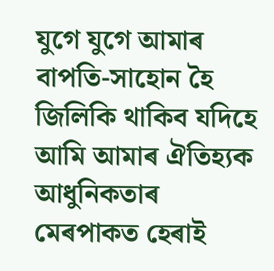যুগে যুগে আমাৰ বাপতি-সাহোন হৈ জিলিকি থাকিব যদিহে আমি আমাৰ ঐতিহ্যক আধুনিকতাৰ মেৰপাকত হেৰাই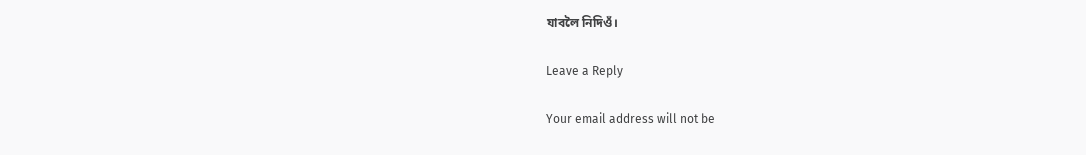যাবলৈ নিদিওঁ।

Leave a Reply

Your email address will not be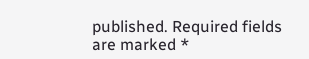published. Required fields are marked *